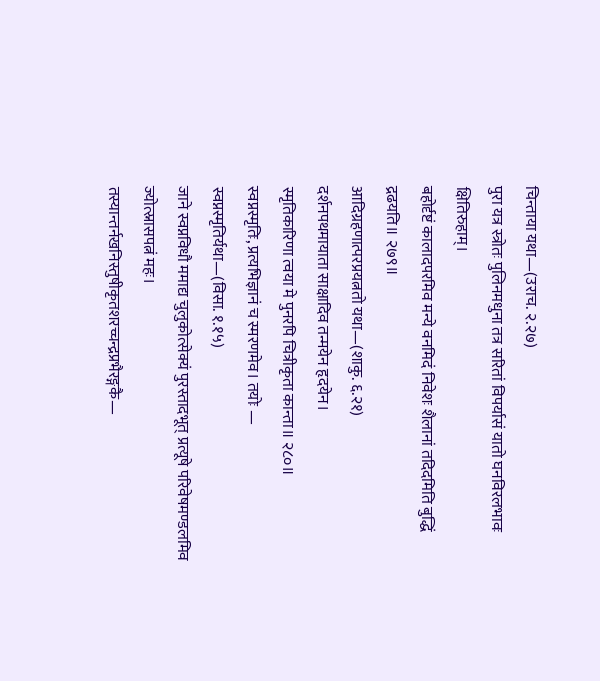चिन्ताया यथा—(उराच. २.२७)
पुरा यत्र स्त्रोतः पुलिनमधुना तत्र सरितां विपर्यासं यातो घनविरलभावः क्षितिरुहाम्।
बहोर्दृष्टं कालादपरमिव मन्ये वनमिदं निवेशः शैलानां तदिदमिति बुद्धिं द्रढयति॥ २७९॥
आदिग्रहणात्परप्रयत्नतो यथा—(शाकु. ६.२१)
दर्शनपथमायाता साक्षादिव तन्मयेन हृदयेन।
स्मृतिकारिणा त्वया मे पुनरपि चित्रीकृता कान्ता॥ २८०॥
स्वप्नस्मृतिः, प्रत्यभिज्ञानं च स्मरणमेव। तयोः —
स्वप्नस्मृतिर्यथा—(विसा. १.१५)
जाने स्वप्नविधौ ममाद्य चुलुकोत्सेक्यं पुरस्तादभूत् प्रत्यूषे परिवेषमण्डलमिव ज्योत्स्नासपत्नं महः।
तस्यान्तर्नखनिस्तुषीकृतशरच्चन्द्रप्रभैरङ्गकै—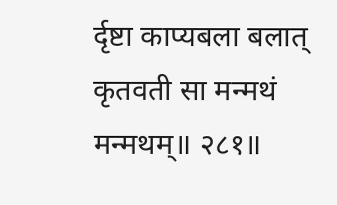र्दृष्टा काप्यबला बलात् कृतवती सा मन्मथं मन्मथम्॥ २८१॥